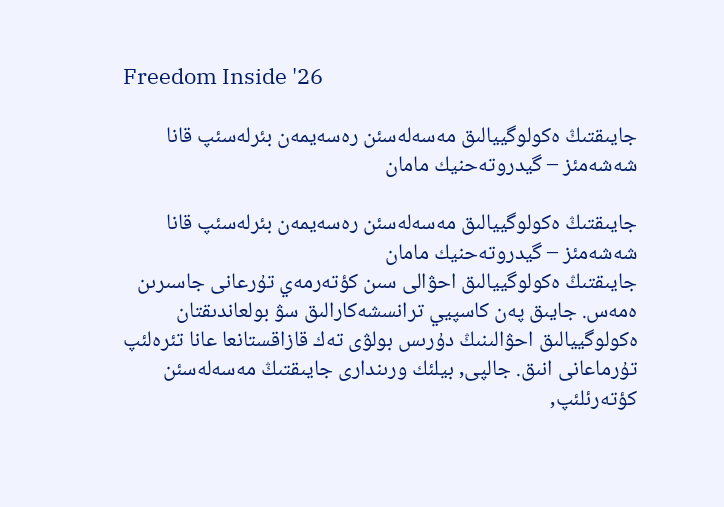Freedom Inside '26

جايىقتىڭ ەكولوگييالىق مەسەلەسئن رەسەيمەن بئرلەسئپ قانا شەشەمئز – گيدروتەحنيك مامان

جايىقتىڭ ەكولوگييالىق مەسەلەسئن رەسەيمەن بئرلەسئپ قانا شەشەمئز – گيدروتەحنيك مامان
جايىقتىڭ ەكولوگييالىق احۋالى سىن كؤتەرمەي تۇرعانى جاسىرىن ەمەس. جايىق پەن كاسپيي ترانسشەكارالىق سۋ بولعاندىقتان ەكولوگييالىق احۋالىنىڭ دۇرىس بولۋى تەك قازاقستانعا عانا تئرەلئپ تۇرماعانى انىق. جالپى, بيلئك ورىندارى جايىقتىڭ مەسەلەسئن كؤتەرئلئپ,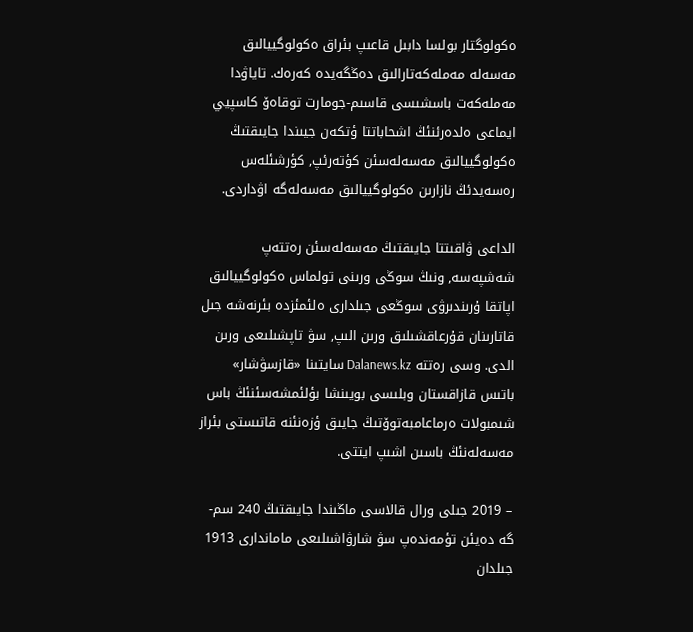ەكولوگتار بولسا دابىل قاعىپ بئراق ەكولوگييالىق مەسەلە مەملەكەتارالىق دەڭگەيدە كەرەك. تاياۋدا مەملەكەت باسشىسى قاسىم-جومارت توقاەۆ كاسپيي ايماعى ەلدەرئنئڭ اشحاباتتا ؤتكەن جيىندا جايىقتىڭ ەكولوگييالىق مەسەلەسئن كؤتەرئپ, كؤرشئلەس رەسەيدئڭ نازارىن ەكولوگييالىق مەسەلەگە اۋداردى.

الداعى ۋاقىتتا جايىقتىڭ مەسەلەسئن رەتتەپ شەشپەسە, ونىڭ سوڭى ورىنى تولماس ەكولوگييالىق اپاتقا ۇرىندىرۋى سوڭعى جىلدارى ەلئمئزدە بئرنەشە جىل قاتارىنان قۇرعاقشىلىق ورىن الىپ, سۋ تاپشىلىعى ورىن الدى. وسى رەتتە Dalanews.kz سايتىنا «قازسۋشار» باتىس قازاقستان وبلىسى بويىنشا بؤلئمشەسئنئڭ باس شىمبولات ەرماعامبەتوۆتىڭ جايىق ؤزەنئنە قاتىستى بئراز مەسەلەنئڭ باسىن اشىپ ايتتى.

– 2019 جىلى ورال قالاسى ماڭىندا جايىقتىڭ 240 سم-گە دەيئن تؤمەندەپ سۋ شارۋاشىلىعى ماماندارى 1913 جىلدان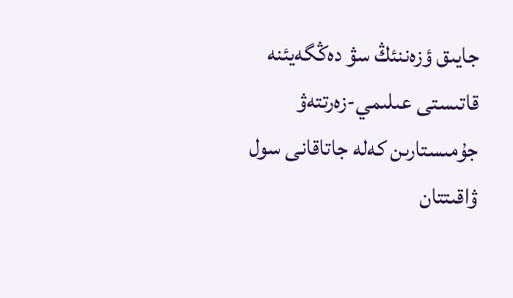جايىق ؤزەننئڭ سۋ دەڭگەيئنە قاتىستى عىلىمي-زەرتتەۋ جۇمىستارىن كەلە جاتاقانى سول ۋاقىتتان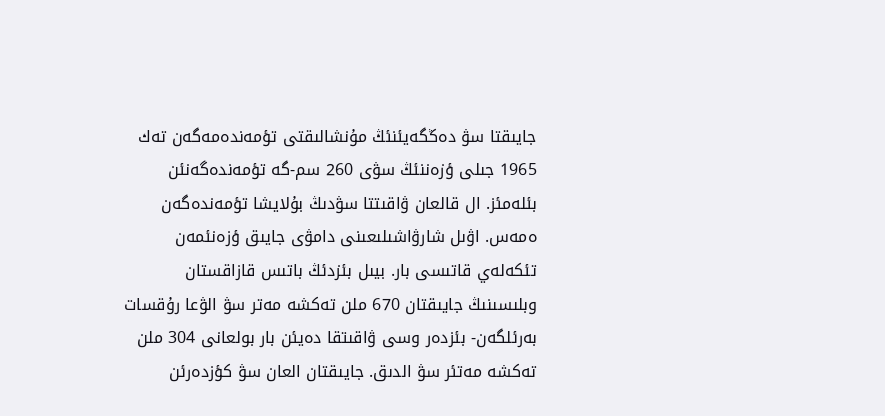جايىقتا سۋ دەڭگەيئنئڭ مۇنشالىقتى تؤمەندەمەگەن تەك 1965 جىلى ؤزەننئڭ سۋى 260 سم-گە تؤمەندەگەنئن بئلەمئز. ال قالعان ۋاقىتتا سۋدىڭ بۇلايشا تؤمەندەگەن ەمەس. اۋىل شارۋاشىلىعىنى دامۋى جايىق ؤزەنئمەن تئكەلەي قاتىسى بار. بيىل بئزدئڭ باتىس قازاقستان وبلىسىنىڭ جايىقتان 670 ملن تەكشە مەتر سۋ الۋعا رۇقسات بەرئلگەن- بئزدەر وسى ۋاقىتقا دەيئن بار بولعانى 304 ملن تەكشە مەتئر سۋ الدىق. جايىقتان العان سۋ كؤزدەرئن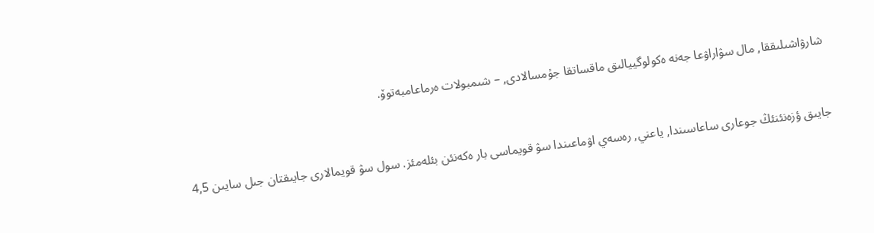شارۋاشىلىققا, مال سۋاراۋعا جەنە ەكولوگييالىق ماقساتقا جۇمسالادى, – شىمبولات ەرماعامبەتوۆ.


جايىق ؤزەنئنئڭ جوعارى ساعاسىندا, ياعني, رەسەي اۋماعىندا سۋ قويماسى بار ەكەنئن بئلەمئز. سول سۋ قويمالارى جايىقتان جىل سايىن 4,5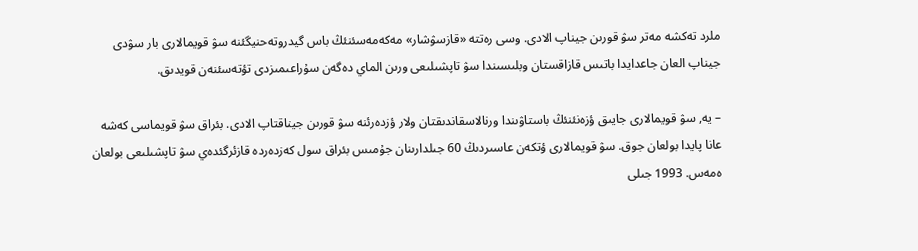ملرد تەكشە مەتر سۋ قورىن جيناپ الادى. وسى رەتتە «قازسۋشار» مەكەمەسئنئڭ باس گيدروتەحنيگئنە سۋ قويمالارى بار سۋدى جيناپ العان جاعدايدا باتىس قازاقستان وبلىسىندا سۋ تاپشىلىعى ورىن الماي دەگەن سۇراعىمىزدى تؤتەسئنەن قويدىق.

– يە, سۋ قويمالارى جايىق ؤزەنئنئڭ باستاۋىندا ورنالاسقاندىقتان ولار ؤزدەرئنە سۋ قورىن جيناقتاپ الادى. بئراق سۋ قويماسى كەشە عانا پايدا بولعان جوق. سۋ قويمالارى ؤتكەن عاسىردىڭ 60 جىلدارىنان جۇمىس بئراق سول كەزدەردە قازئرگئدەي سۋ تاپشىلىعى بولعان ەمەس. 1993 جىلى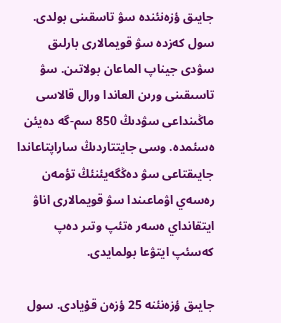جايىق ؤزەنئندە سۋ تاسقىنى بولدى. سول كەزدە سۋ قويمالارى بارلىق سۋدى جيناپ الماعان بولاتىن. سۋ تاسىقىنى ورىن العاندا ورال قالاسى ماڭىنداعى سۋدىڭ 850 سم-گە دەيئن ەسئمدە. وسى جايتتاردىڭ ساراپتاعاندا جايىقتاعى سۋ دەڭگەيئنئڭ تؤمەن رەسەي اۋماعىندا سۋ قويمالارى اناۋ ايتقانداي ەسەر ەتئپ وتىر دەپ كەسئپ ايتۋعا بولمايدى.

جايىق ؤزەنئنە 25 ؤزەن قۇيادى. سول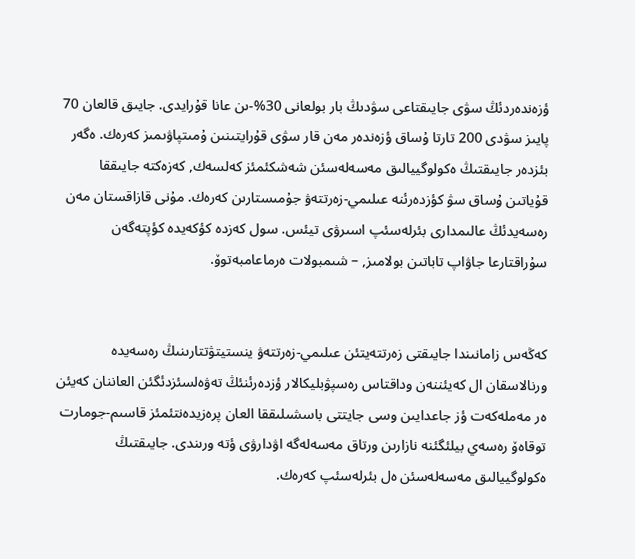ؤزەندەردئڭ سۋى جايىقتاعى سۋدىڭ بار بولعانى 30%-ىن عانا قۇرايدى. جايىق قالعان 70 پايىز سۋدى 200 تارتا ۇساق ؤزەندەر مەن قار سۋى قۇرايتىنىن ۇمىتپاۋىمىز كەرەك. ەگەر بئزدەر جايىقتىڭ ەكولوگييالىق مەسەلەسئن شەشكئمئز كەلسەك, كەزەكتە جايىققا قۇياتىن ۇساق سۋ كؤزدەرئنە عىلىمي-زەرتتەۋ جۇمىستارىن كەرەك. مۇنى قازاقستان مەن رەسەيدئڭ عالىمدارى بئرلەسئپ اسىرۋى تيئس. سول كەزدە كؤكەيدە كؤپتەگەن سۇراقتارعا جاۋاپ تاباتىن بولامىز, – شىمبولات ەرماعامبەتوۆ.


كەڭەس زامانىندا جايىقتى زەرتتەيتئن عىلىمي-زەرتتەۋ ينستيتۋتتارىنىڭ رەسەيدە ورنالاسقان ال كەيئننەن وداقتاس رەسپۋبليكالار ؤزدەرئنئڭ تەۋەلسئزدئگئن العاننان كەيئن ەر مەملەكەت ؤز جاعدايىن وسى جايتتى باسشىلىققا العان پرەزيدەنتئمئز قاسىم-جومارت توقاەۆ رەسەي بيلئگئنە نازارىن ورتاق مەسەلەگە اۋدارۋى ؤتە ورىندى. جايىقتىڭ ەكولوگييالىق مەسەلەسئن ەل بئرلەسئپ كەرەك.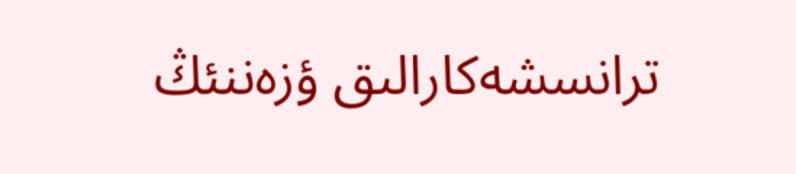ترانسشەكارالىق ؤزەننئڭ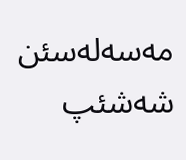مەسەلەسئن شەشئپ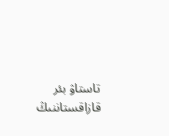تاستاۋ بئر قازاقستاننىڭ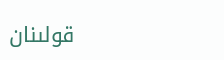قولىنان